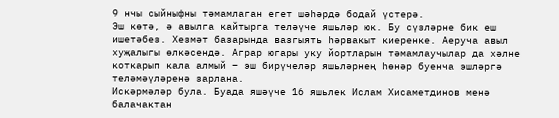9 нчы сыйныфны тәмамлаган егет шәһәрдә бодай үстерә.
Эш көтә, ә авылга кайтырга теләүче яшьләр юк. Бу сүзләрне бик еш ишетәбез. Хезмәт базарында вазгыять һәрвакыт киеренке. Аеруча авыл хуҗалыгы өлкәсендә. Аграр югары уку йортларын тәмамлаучылар да хәлне коткарып кала алмый – эш бирүчеләр яшьләрнең һөнәр буенча эшләргә теләмәүләренә зарлана.
Искәрмәләр була. Буада яшәүче 16 яшьлек Ислам Хисаметдинов менә балачактан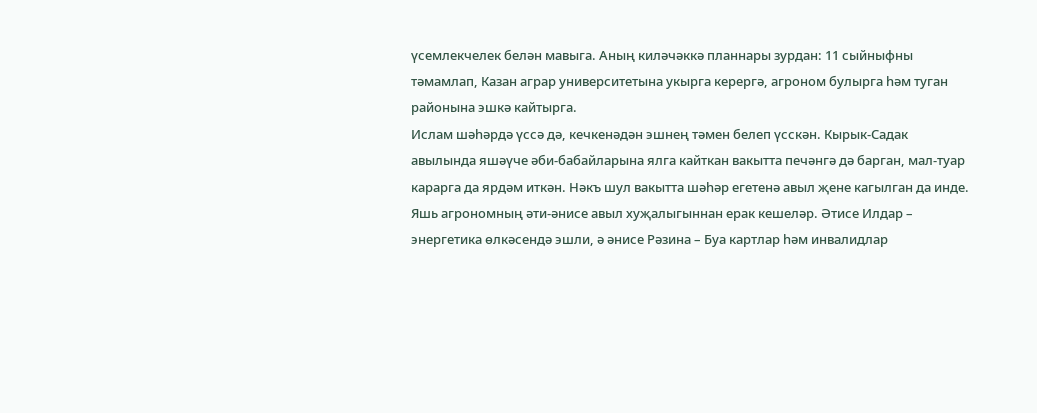үсемлекчелек белән мавыга. Аның киләчәккә планнары зурдан: 11 сыйныфны тәмамлап, Казан аграр университетына укырга керергә, агроном булырга һәм туган районына эшкә кайтырга.
Ислам шәһәрдә үссә дә, кечкенәдән эшнең тәмен белеп үсскән. Кырык-Садак авылында яшәүче әби-бабайларына ялга кайткан вакытта печәнгә дә барган, мал-туар карарга да ярдәм иткән. Нәкъ шул вакытта шәһәр егетенә авыл җене кагылган да инде. Яшь агрономның әти-әнисе авыл хуҗалыгыннан ерак кешеләр. Әтисе Илдар – энергетика өлкәсендә эшли, ә әнисе Рәзина – Буа картлар һәм инвалидлар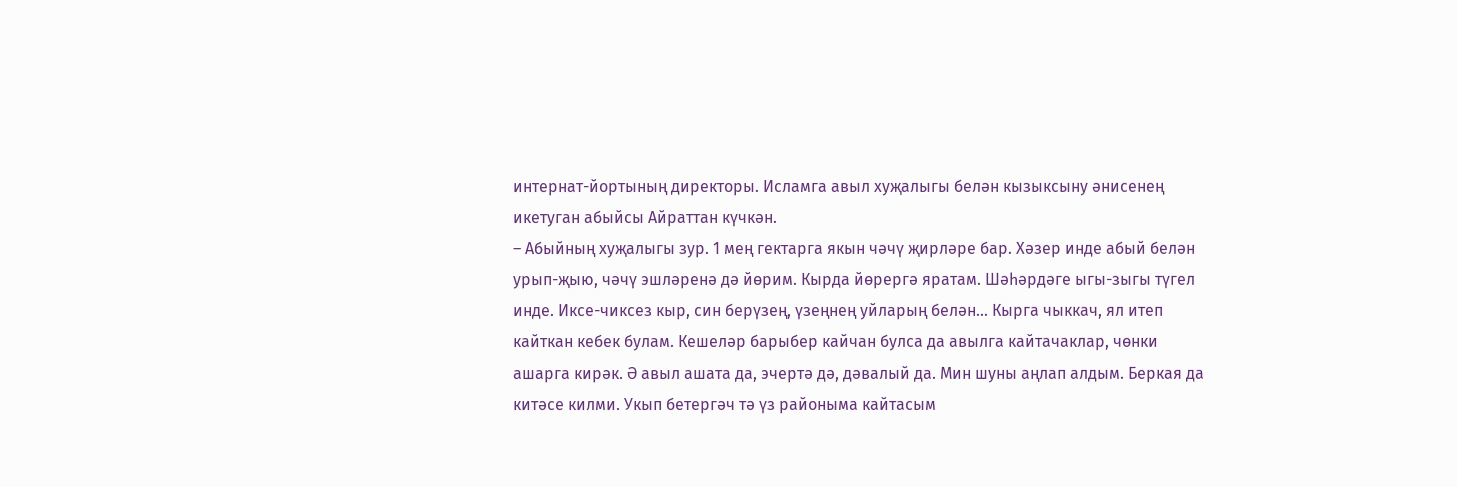интернат-йортының директоры. Исламга авыл хуҗалыгы белән кызыксыну әнисенең икетуган абыйсы Айраттан күчкән.
– Абыйның хуҗалыгы зур. 1 мең гектарга якын чәчү җирләре бар. Хәзер инде абый белән урып-җыю, чәчү эшләренә дә йөрим. Кырда йөрергә яратам. Шәһәрдәге ыгы-зыгы түгел инде. Иксе-чиксез кыр, син берүзең, үзеңнең уйларың белән... Кырга чыккач, ял итеп кайткан кебек булам. Кешеләр барыбер кайчан булса да авылга кайтачаклар, чөнки ашарга кирәк. Ә авыл ашата да, эчертә дә, дәвалый да. Мин шуны аңлап алдым. Беркая да китәсе килми. Укып бетергәч тә үз районыма кайтасым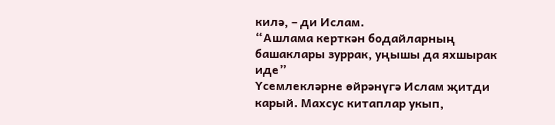килә, – ди Ислам.
“Ашлама керткән бодайларның башаклары зуррак, уңышы да яхшырак иде”
Үсемлекләрне өйрәнүгә Ислам җитди карый. Махсус китаплар укып,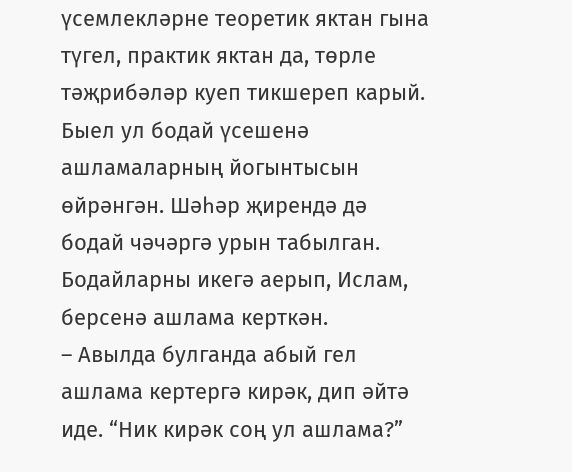үсемлекләрне теоретик яктан гына түгел, практик яктан да, төрле тәҗрибәләр куеп тикшереп карый. Быел ул бодай үсешенә ашламаларның йогынтысын өйрәнгән. Шәһәр җирендә дә бодай чәчәргә урын табылган. Бодайларны икегә аерып, Ислам, берсенә ашлама керткән.
– Авылда булганда абый гел ашлама кертергә кирәк, дип әйтә иде. “Ник кирәк соң ул ашлама?”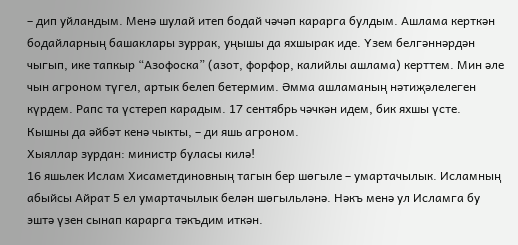– дип уйландым. Менә шулай итеп бодай чәчәп карарга булдым. Ашлама керткән бодайларның башаклары зуррак, уңышы да яхшырак иде. Үзем белгәннәрдән чыгып, ике тапкыр “Азофоска” (азот, форфор, калийлы ашлама) керттем. Мин әле чын агроном түгел, артык белеп бетермим. Әмма ашламаның нәтиҗәлелеген күрдем. Рапс та үстереп карадым. 17 сентябрь чәчкән идем, бик яхшы үсте. Кышны да әйбәт кенә чыкты, – ди яшь агроном.
Хыяллар зурдан: министр буласы килә!
16 яшьлек Ислам Хисаметдиновның тагын бер шөгыле – умартачылык. Исламның абыйсы Айрат 5 ел умартачылык белән шөгыльләнә. Нәкъ менә ул Исламга бу эштә үзен сынап карарга тәкъдим иткән.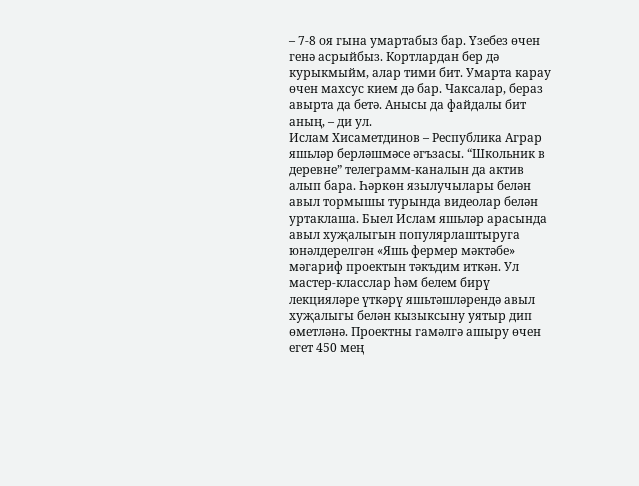– 7-8 оя гына умартабыз бар. Үзебез өчен генә асрыйбыз. Кортлардан бер дә курыкмыйм, алар тими бит. Умарта карау өчен махсус кием дә бар. Чаксалар, бераз авырта да бетә. Анысы да файдалы бит аның, – ди ул.
Ислам Хисаметдинов – Республика Аграр яшьләр берләшмәсе әгъзасы. “Школьник в деревне” телеграмм-каналын да актив алып бара. Һәркөн язылучылары белән авыл тормышы турында видеолар белән уртаклаша. Быел Ислам яшьләр арасында авыл хуҗалыгын популярлаштыруга юнәлдерелгән «Яшь фермер мәктәбе» мәгариф проектын тәкъдим иткән. Ул мастер-класслар һәм белем бирү лекцияләре үткәрү яшьтәшләрендә авыл хуҗалыгы белән кызыксыну уятыр дип өметләнә. Проектны гамәлгә ашыру өчен егет 450 мең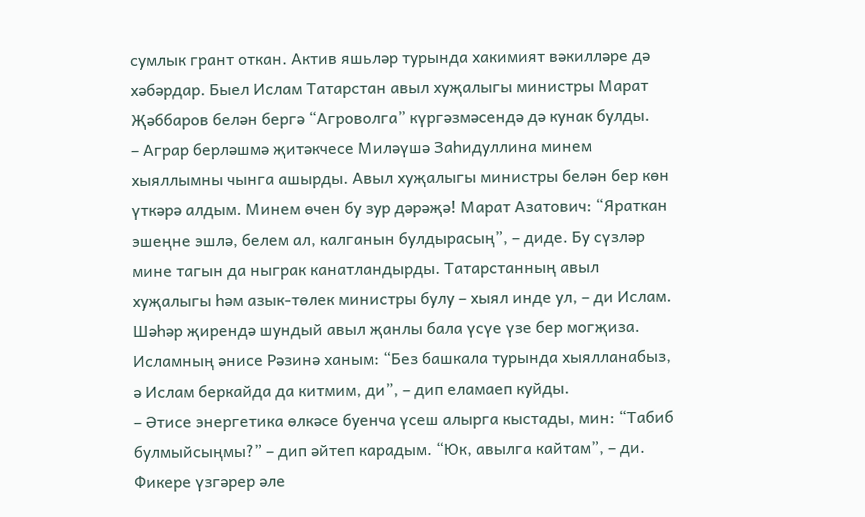сумлык грант откан. Актив яшьләр турында хакимият вәкилләре дә хәбәрдар. Быел Ислам Татарстан авыл хуҗалыгы министры Марат Җәббаров белән бергә “Агроволга” күргәзмәсендә дә кунак булды.
– Аграр берләшмә җитәкчесе Миләүшә Заһидуллина минем хыяллымны чынга ашырды. Авыл хуҗалыгы министры белән бер көн үткәрә алдым. Минем өчен бу зур дәрәҗә! Марат Азатович: “Яраткан эшеңне эшлә, белем ал, калганын булдырасың”, – диде. Бу сүзләр мине тагын да ныграк канатландырды. Татарстанның авыл хуҗалыгы һәм азык-төлек министры булу – хыял инде ул, – ди Ислам.
Шәһәр җирендә шундый авыл җанлы бала үсүе үзе бер могҗиза. Исламның әнисе Рәзинә ханым: “Без башкала турында хыялланабыз, ә Ислам беркайда да китмим, ди”, – дип еламаеп куйды.
– Әтисе энергетика өлкәсе буенча үсеш алырга кыстады, мин: “Табиб булмыйсыңмы?” – дип әйтеп карадым. “Юк, авылга кайтам”, – ди. Фикере үзгәрер әле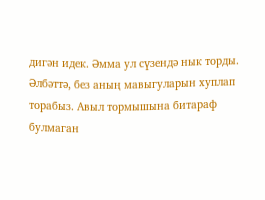дигән идек. Әмма ул сүзендә нык торды. Әлбәттә, без аның мавыгуларын хуплап торабыз. Авыл тормышына битараф булмаган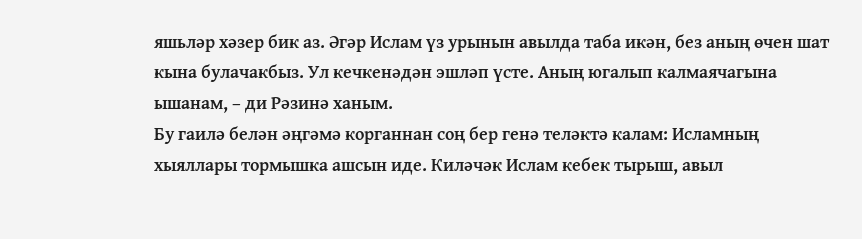яшьләр хәзер бик аз. Әгәр Ислам үз урынын авылда таба икән, без аның өчен шат кына булачакбыз. Ул кечкенәдән эшләп үсте. Аның югалып калмаячагына ышанам, – ди Рәзинә ханым.
Бу гаилә белән әңгәмә корганнан соң бер генә теләктә калам: Исламның хыяллары тормышка ашсын иде. Киләчәк Ислам кебек тырыш, авыл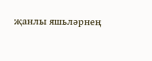җанлы яшьләрнең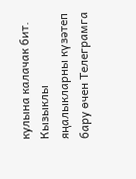кулына калачак бит.
Кызыклы яңалыкларны күзәтеп бару өчен Телеграмга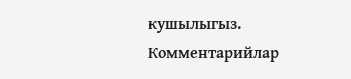кушылыгыз.
Комментарийлар